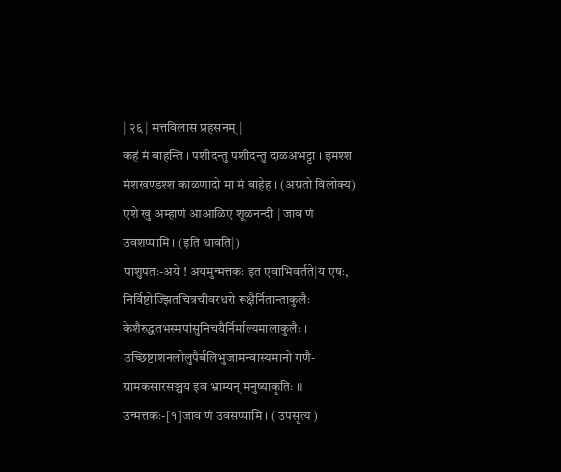| २६ | मत्तविलास प्रहसनम् |
कहं मं बाहन्ति । पशीदन्तु पशीदन्तु दाळअभट्टा । इमश्श मंशखण्डश्श काळणादो मा मं बाहेह । (अग्रतो विलोक्य) एशे खु अम्हाणं आआळिए शूळनन्दी | जाव णं उवशप्पामि । (इति धावति|)
पाशुपतः-अये ! अयमुन्मत्तकः इत एवाभिवर्तते|य एषः,
निर्विष्टोज्झितचित्रचीवरधरो रूक्षैर्नितान्ताकुलैः
केशैरुद्धतभस्मपांसुनिचयैर्निर्माल्यमालाकुलैः ।
उच्छिष्टाशनलोलुपैर्बलिभुजामन्वास्यमानो गणै-
ग्रामकसारसञ्चय इव भ्राम्यन् मनुष्याकृतिः ॥
उन्मत्तकः-[१]जाव णं उवसप्पामि । ( उपसृत्य )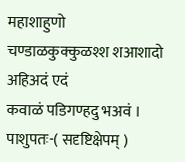महाशाहुणो चण्डाळकुक्कुळश्श शआशादो अहिअदं एदं
कवाळं पडिगण्हदु भअवं ।
पाशुपतः-( सदृष्टिक्षेपम् )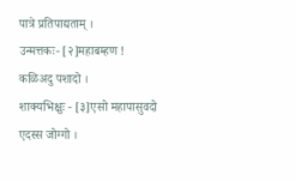पात्रे प्रतिपाद्यताम् ।
उन्मत्तकः- [२]महाबम्हण ! कळिअदु पशादो ।
शाक्यभिक्षुः - [३]एसो महापासुवदो एदस्स जोग्गो ।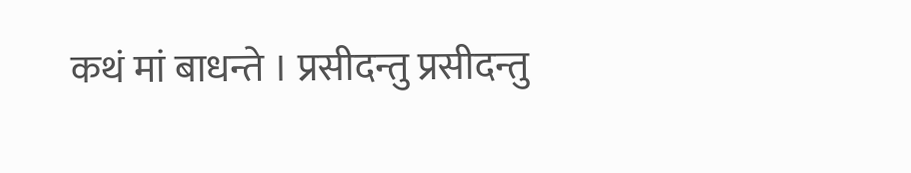कथं मां बाधन्ते । प्रसीदन्तु प्रसीदन्तु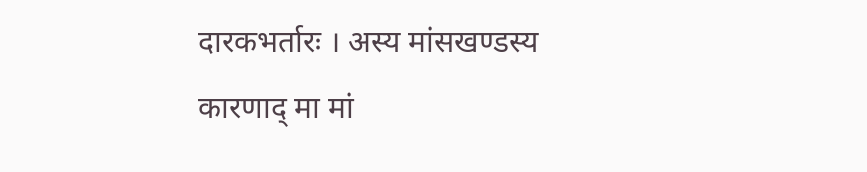दारकभर्तारः । अस्य मांसखण्डस्य कारणाद् मा मां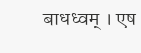बाधध्वम् । एष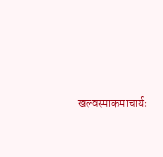खल्वस्माकमाचार्यः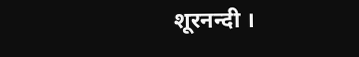शूरनन्दी ।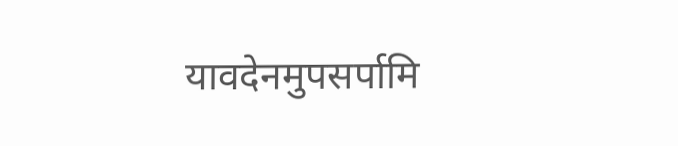यावदेनमुपसर्पामि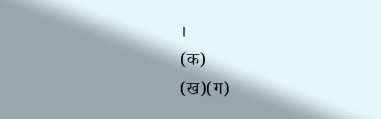।
(क)
(ख)(ग)